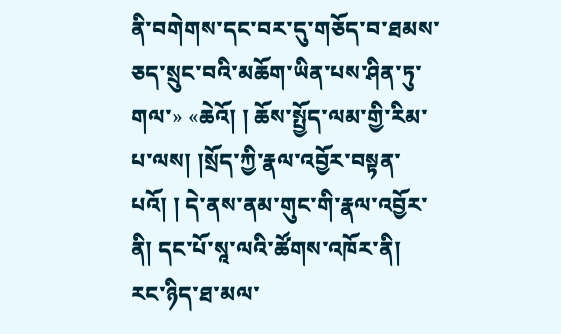ནི་བགེགས་དང་བར་དུ་གཅོད་བ་ཐམས་ཅད་སྲུང་བའི་མཆོག་ཡིན་པས་ཤིན་ཏུ་གལ་» «ཆེའོ། ། ཆོས་སྤྱོད་ལམ་གྱི་རིམ་པ་ལས། །སྲོད་ཀྱི་རྣལ་འབྱོར་བསྟན་པའོ། ། དེ་ནས་ནམ་གུང་གི་རྣལ་འབྱོར་ནི། དང་པོ་སཱ་ལའི་ཚོགས་འཁོར་ནི། རང་ཉིད་ཐ་མལ་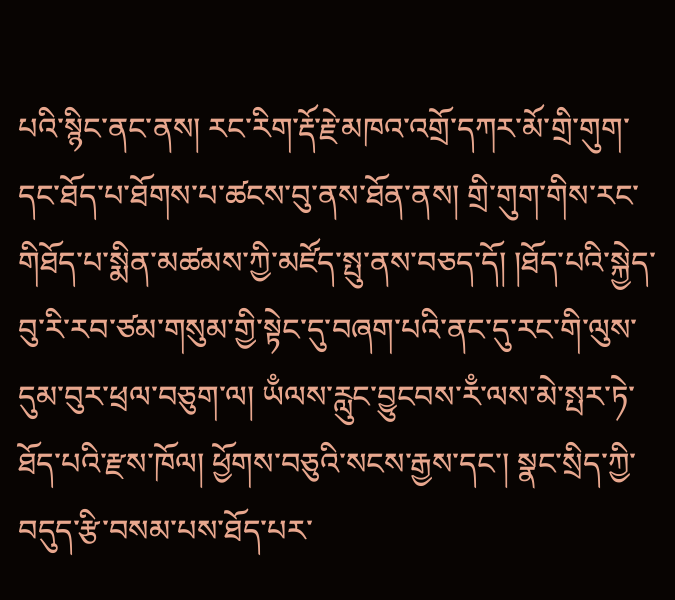པའི་སྙིང་ནང་ནས། རང་རིག་རྡོ་རྗེ་མཁའ་འགྲོ་དཀར་མོ་གྲི་གུག་དང་ཐོད་པ་ཐོགས་པ་ཚངས་བུ་ནས་ཐོན་ནས། གྲི་གུག་གིས་རང་གིཐོད་པ་སྨིན་མཚམས་ཀྱི་མཛོད་སྤུ་ནས་བཅད་དོ། །ཐོད་པའི་སྐྱེད་བུ་རི་རབ་ཙམ་གསུམ་གྱི་སྟེང་དུ་བཞག་པའི་ནང་དུ་རང་གི་ལུས་དུམ་བུར་ཕྲལ་བཅུག་ལ། ཡྃལས་རླུང་བྱུངབས་རྃ་ལས་མེ་སྤར་ཏེ་ཐོད་པའི་རྫས་ཁོལ། ཕྱོགས་བཅུའི་སངས་རྒྱས་དང་། སྣང་སྲིད་ཀྱི་བདུད་རྩི་བསམ་པས་ཐོད་པར་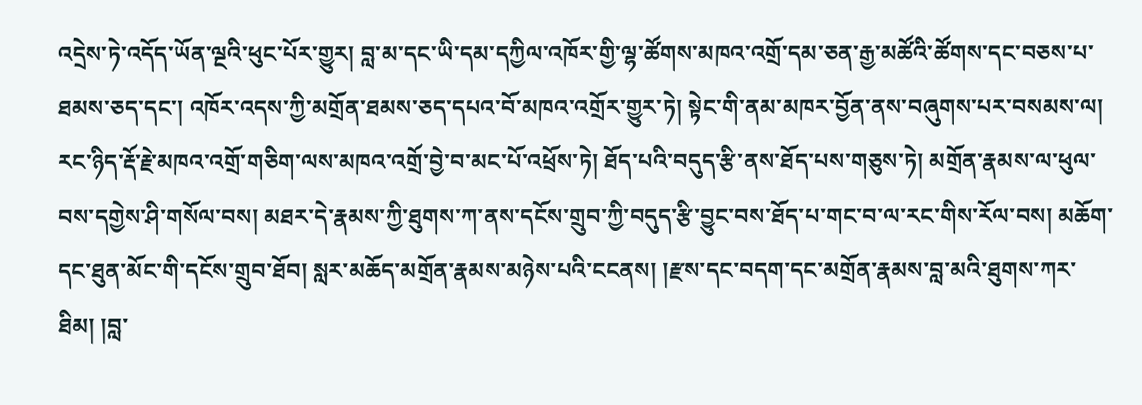འདྲེས་ཏེ་འདོད་ཡོན་ལྔའི་ཕུང་པོར་གྱུར། བླ་མ་དང་ཡི་དམ་དཀྱིལ་འཁོར་གྱི་ལྷ་ཚོགས་མཁའ་འགྲོ་དམ་ཅན་རྒྱ་མཚོའི་ཚོགས་དང་བཅས་པ་ཐམས་ཅད་དང་། འཁོར་འདས་ཀྱི་མགྲོན་ཐམས་ཅད་དཔའ་བོ་མཁའ་འགྲོར་གྱུར་ཏེ། སྟེང་གི་ནམ་མཁར་བྱོན་ནས་བཞུགས་པར་བསམས་ལ། རང་ཉིད་རྡོ་རྗེ་མཁའ་འགྲོ་གཅིག་ལས་མཁའ་འགྲོ་བྱེ་བ་མང་པོ་འཕྲོས་ཏེ། ཐོད་པའི་བདུད་རྩི་ནས་ཐོད་པས་གཅུས་ཏེ། མགྲོན་རྣམས་ལ་ཕུལ་བས་དགྱེས་ཤི་གསོལ་བས། མཐར་དེ་རྣམས་ཀྱི་ཐུགས་ཀ་ནས་དངོས་གྲུབ་ཀྱི་བདུད་རྩི་བྱུང་བས་ཐོད་པ་གང་བ་ལ་རང་གིས་རོལ་བས། མཆོག་དང་ཐུན་མོང་གི་དངོས་གྲུབ་ཐོབ། སླར་མཆོད་མགྲོན་རྣམས་མཉེས་པའི་ངངནས། །རྫས་དང་བདག་དང་མགྲོན་རྣམས་བླ་མའི་ཐུགས་ཀར་ཐིམ། །བླ་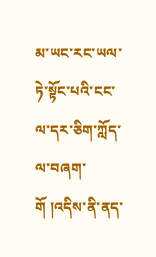མ་ཡང་རང་ཡལ་ཏེ་སྟོང་པའི་ངང་ལ་དར་ཅིག་ཀློད་ལ་བཞག་གོ །འདིས་ནི་ནད་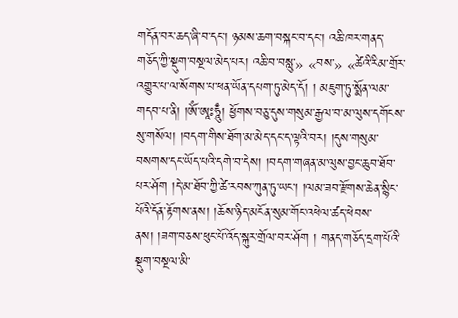གདོན་བར་ཆད་ཞི་བ་དང་། ཉམས་ཆག་བསྐང་བ་དང་། འཆི་ཁར་གནད་གཅོད་ཀྱི་སྡུག་བསྔལ་མེད་པར། འཆི་བ་བསླུ་» «བས་» «ཚེའི་རིམ་གྲོར་འགྱུར་པ་ལ་སོགས་པ་ཕན་ཡོན་དཔག་ཏུ་མེད་དོ། ། མཇུག་ཏུ་སྨོན་ལམ་གདབ་པ་ནི། །ཨོཾ་ཨཱཿཧཱུྃ། ཕྱོགས་བཅུ་དུས་གསུམ་རྒྱལ་བ་མ་ལུས་དགོངས་སུ་གསོལ། །བདག་གིས་ཐོག་མ་མེད་དང་ད་ལྟའི་བར། །དུས་གསུམ་བསགས་དང་ཡོད་པའི་དགེ་བ་དེས། །བདག་གཞན་མ་ལུས་བྱང་ཆུབ་ཐོབ་པར་ཤོག །དེ་མ་ཐོབ་ཀྱི་ཚེ་རབས་ཀུན་ཏུ་ཡང་། །ལམ་ཟབ་རྫོགས་ཆེན་སྙིང་པོའི་དོན་རྟོགས་ནས། །ཆོས་ཉིད་མངོན་སུམ་གོང་འཕེལ་ཚད་ཕེབས་ནས། །ཟག་བཅས་ཕུང་པོ་འོད་སྐུར་གྲོལ་བར་ཤོག ། གནད་གཅོད་དྲག་པོའི་སྡུག་བསྔལ་མི་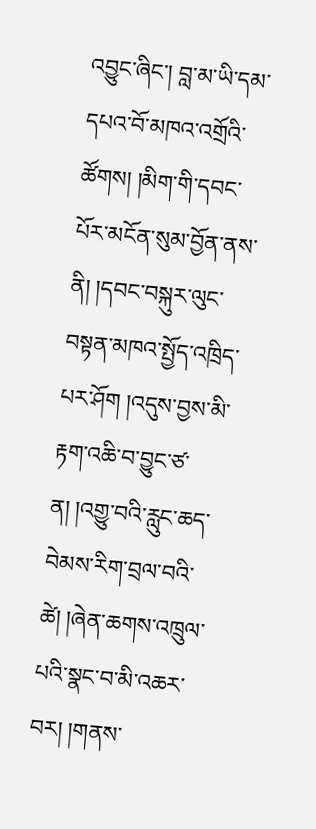འབྱུང་ཞིང་། བླ་མ་ཡི་དམ་དཔའ་བོ་མཁའ་འགྲོའི་ཚོགས། །མིག་གི་དབང་པོར་མངོན་སུམ་བྱོན་ནས་ནི། །དབང་བསྐུར་ལུང་བསྟན་མཁའ་སྤྱོད་འཁྲིད་པར་ཤོག །འདུས་བྱས་མི་རྟག་འཆི་བ་བྱུང་ཙ་ན། །འགྱུ་བའི་རླུང་ཆད་བེམས་རིག་བྲལ་བའི་ཚེ། །ཞེན་ཆགས་འཁྲུལ་པའི་སྣང་བ་མི་འཆར་བར། །གནས་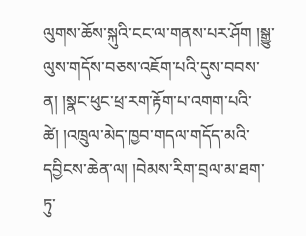ལུགས་ཆོས་སྐུའི་ངང་ལ་གནས་པར་ཤོག །སྒྱུ་ལུས་གདོས་བཅས་འཇོག་པའི་དུས་བབས་ན། །སྣང་ཕུང་ཕྲ་རག་རྟོག་པ་འགག་པའི་ཚེ། །འཁྲུལ་མེད་ཁྱབ་གདལ་གདོད་མའི་དབྱིངས་ཆེན་ལ། །བེམས་རིག་བྲལ་མ་ཐག་ཏུ་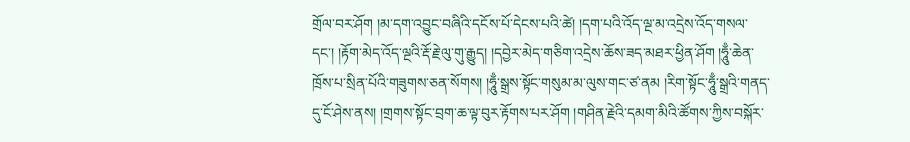གྲོལ་བར་ཤོག །མ་དག་འབྱུང་བཞིའི་དངོས་པོ་དེངས་པའི་ཚེ། །དག་པའི་འོད་ལྔ་མ་འདྲེས་འོད་གསལ་དང་། །རྟོག་མེད་འོད་ལྔའི་རྡོ་རྗེ་ལུ་གུ་རྒྱུད། །དབྱེར་མེད་གཅིག་འདྲེས་ཆོས་ཟད་མཐར་ཕྱིན་ཤོག །ཧཱུྃ་ཆེན་ཁྲོས་པ་སྲིན་པོའི་གཟུགས་ཅན་སོགས། །ཧཱུྃ་སྒྲས་སྟོང་གསུམ་མ་ལུས་གང་ཙ་ནམ །རིག་སྟོང་ཧཱུྃ་སྒྲའི་གནད་དུ་ངོ་ཤེས་ནས། །གྲགས་སྟོང་བྲག་ཆ་ལྟ་བུར་རྟོགས་པར་ཤོག །གཤིན་རྗེའི་དམག་མིའི་ཚོགས་ཀྱིས་བསྐོར་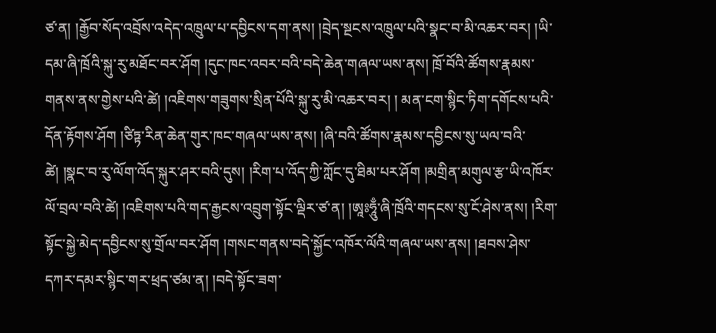ཙ་ན། །རྒྱོབ་སོད་འབྲོས་འདེད་འཁྲུལ་པ་དབྱིངས་དག་ནས། །བྲེད་སྔངས་འཁྲུལ་པའི་སྣང་བ་མི་འཆར་བར། །ཡི་དམ་ཞི་ཁྲོའི་སྐུ་རུ་མཐོང་བར་ཤོག །དུང་ཁང་འབར་བའི་བདེ་ཆེན་གཞལ་ཡས་ནས། ཁྲོ་བོའི་ཚོགས་རྣམས་གནས་ནས་གྱེས་པའི་ཚེ། །འཇིགས་གཟུགས་སྲིན་པོའི་སྐུ་རུ་མི་འཆར་བར། ། མན་ངག་སྙིང་ཏིག་དགོངས་པའི་དོན་རྟོགས་ཤོག །ཙིཏྟ་རིན་ཆེན་གུར་ཁང་གཞལ་ཡས་ནས། །ཞི་བའི་ཚོགས་རྣམས་དབྱིངས་སུ་ཡལ་བའི་ཚེ། །སྣང་བ་རུ་ལོག་འོད་སྐུར་ཤར་བའི་དུས། །རིག་པ་འོད་ཀྱི་ཀློང་དུ་ཐིམ་པར་ཤོག །མགྲིན་མགུལ་རྩ་ཡི་འཁོར་ལོ་བྲལ་བའི་ཚེ། །འཇིགས་པའི་གད་རྒྱངས་འབྲུག་སྟོང་ལྡིར་ཙ་ན། །ཨཱཿཧཱུྃ་ཞི་ཁྲོའི་གདངས་སུ་ངོ་ཤེས་ནས། །རིག་སྟོང་སྐྱེ་མེད་དབྱིངས་སུ་གྲོལ་བར་ཤོག །གསང་གནས་བདེ་སྐྱོང་འཁོར་ལོའི་གཞལ་ཡས་ནས། །ཐབས་ཤེས་དཀར་དམར་སྙིང་གར་ཕྲད་ཙམ་ན། །བདེ་སྟོང་ཟག་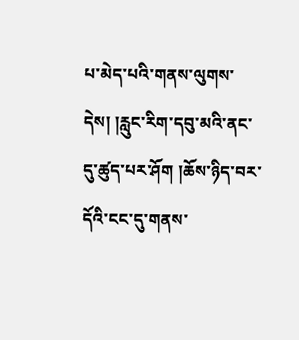པ་མེད་པའི་གནས་ལུགས་དེས། །རླུང་རིག་དབུ་མའི་ནང་དུ་ཚུད་པར་ཤོག །ཆོས་ཉིད་བར་དོའི་ངང་དུ་གནས་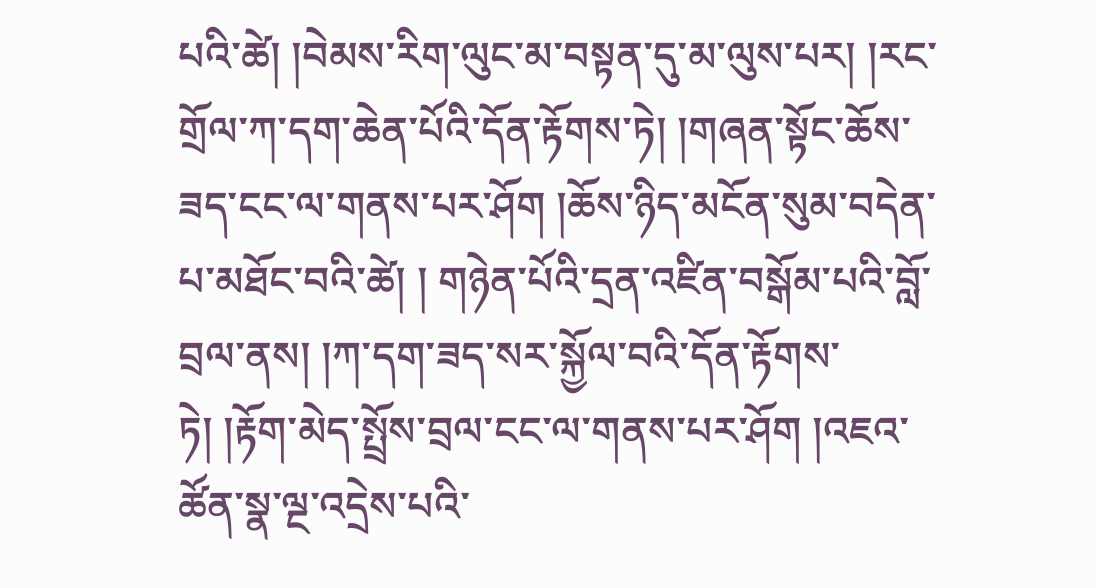པའི་ཚེ། །བེམས་རིག་ལུང་མ་བསྟན་དུ་མ་ལུས་པར། །རང་གྲོལ་ཀ་དག་ཆེན་པོའི་དོན་རྟོགས་ཏེ། །གཞན་སྟོང་ཆོས་ཟད་ངང་ལ་གནས་པར་ཤོག །ཆོས་ཉིད་མངོན་སུམ་བདེན་པ་མཐོང་བའི་ཚེ། ། གཉེན་པོའི་དྲན་འཛིན་བསྒོམ་པའི་བློ་བྲལ་ནས། །ཀ་དག་ཟད་སར་སྐྱོལ་བའི་དོན་རྟོགས་ཏེ། །རྟོག་མེད་སྤྲོས་བྲལ་ངང་ལ་གནས་པར་ཤོག །འཇའ་ཚོན་སྣ་ལྔ་འདྲེས་པའི་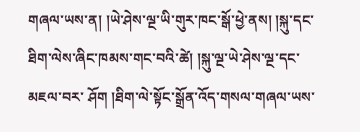གཞལ་ཡས་ན། །ཡེ་ཤེས་ལྔ་ཡི་གུར་ཁང་སྒོ་ཕྱེ་ནས། །སྐུ་དང་ཐིག་ལེས་ཞིང་ཁམས་གང་བའི་ཚེ། །སྐུ་ལྔ་ཡེ་ཤེས་ལྔ་དང་མཇལ་བར་ ཤོག །ཐིག་ལེ་སྟོང་སྒྲོན་འོད་གསལ་གཞལ་ཡས་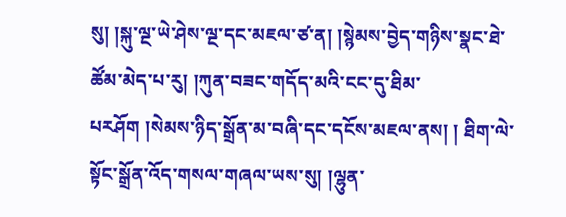སུ། །སྐུ་ལྔ་ཡེ་ཤེས་ལྔ་དང་མཇལ་ཙ་ན། །སྙེམས་བྱེད་གཉིས་སྣང་ཐེ་ཚོམ་མེད་པ་རུ། །ཀུན་བཟང་གདོད་མའི་ངང་དུ་ཐིམ་པརཤོག །སེམས་ཉིད་སྒྲོན་མ་བཞི་དང་དངོས་མཇལ་ནས། ། ཐིག་ལེ་སྟོང་སྒྲོན་འོད་གསལ་གཞལ་ཡས་སུ། །ལྷུན་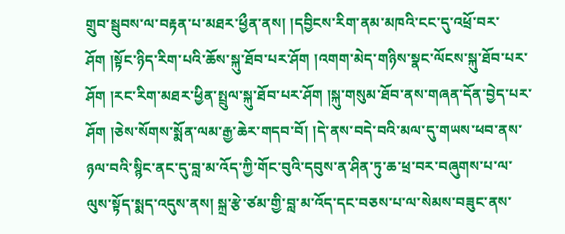གྲུབ་སྦུབས་ལ་བརྟན་པ་མཐར་ཕྱྀན་ནས། །དབྱིངས་རིག་ནམ་མཁའི་ངང་དུ་འཕྲོ་བར་ཤོག །སྟོང་ཉིད་རིག་པའི་ཆོས་སྐུ་ཐོབ་པར་ཤོག །འགག་མེད་གཉིས་སྣང་ལོངས་སྐུ་ཐོབ་པར་ཤོག །རང་རིག་མཐར་ཕྱིན་སྤྲུལ་སྐུ་ཐོབ་པར་ཤོག །སྐུ་གསུམ་ཐོབ་ནས་གཞན་དོན་བྱེད་པར་ཤོག །ཅེས་སོགས་སྨོན་ལམ་རྒྱ་ཆེར་གདབ་བོ། །དེ་ནས་བདེ་བའི་མལ་དུ་གཡས་ཕབ་ནས་ཉལ་བའི་སྙིང་ནང་དུ་བླ་མ་འོད་ཀྱི་གོང་བུའི་དབུས་ན་ཤིན་ཏུ་ཆ་ཕྲ་བར་བཞུགས་པ་ལ་ལུས་སྟོད་སྨད་འདུས་ནས། སྐྲ་རྩེ་ཙམ་གྱི་བླ་མ་འོད་དང་བཅས་པ་ལ་སེམས་བཟུང་ནས་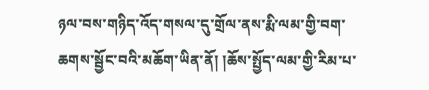ཉལ་བས་གཉིད་འོད་གསལ་དུ་གྲོལ་ནས་རྨི་ལམ་གྱི་བག་ཆགས་སྦྱོང་བའི་མཆོག་ཡིན་ནོ། །ཆོས་སྤྱོད་ལམ་གྱི་རིམ་པ་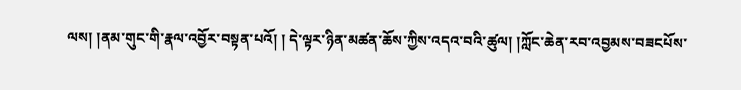ལས། །ནམ་གུང་གི་རྣལ་འབྱོར་བསྟན་པའོ། ། དེ་ལྟར་ཉིན་མཚན་ཆོས་ཀྱིས་འདའ་བའི་ཚུལ། །ཀློང་ཆེན་རབ་འབྱམས་བཟངཔོས་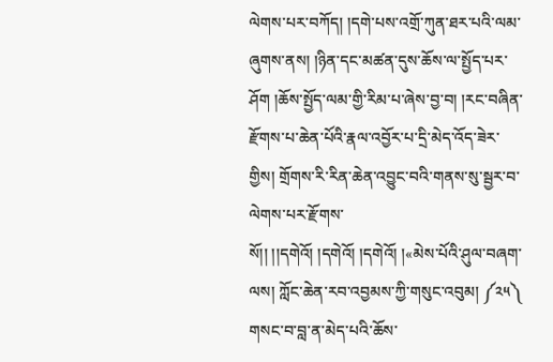ལེགས་པར་བཀོད། །དགེ་པས་འགྲོ་ཀུན་ཐར་པའི་ལམ་ཞུགས་ནས། །ཉིན་དང་མཚན་དུས་ཆོས་ལ་སྤྱོད་པར་ཤོག །ཆོས་སྤྱོད་ལམ་གྱི་རིམ་པ་ཞེས་བྱ་བ། །རང་བཞིན་རྫོགས་པ་ཆེན་པོའི་རྣལ་འབྱོར་པ་དྲི་མེད་འོད་ཟེར་གྱིས། གྲོགས་རི་རིན་ཆེན་འབྱུང་བའི་གནས་སུ་སྦྱར་བ་ལེགས་པར་རྫོགས་སོ།། །།དགེའོ། །དགེའོ། །དགེའོ། །«མེས་པོའི་ཤུལ་བཞག་ལས། ཀློང་ཆེན་རབ་འབྱམས་ཀྱི་གསུང་འབུམ། ༼༢༥༽ གསང་བ་བླ་ན་མེད་པའི་ཆོས་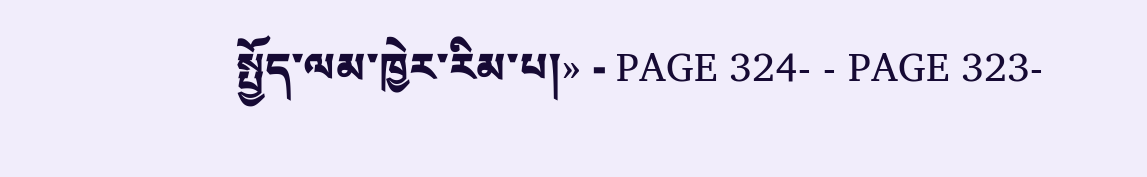སྤྱོད་ལམ་ཁྱེར་རིམ་པ།» - PAGE 324- - PAGE 323-